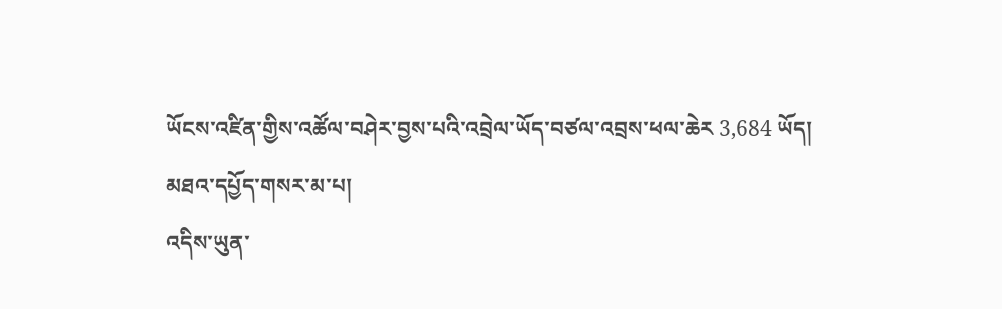ཡོངས་འཛིན་གྱིས་འཚོལ་བཤེར་བྱས་པའི་འབྲེལ་ཡོད་བཙལ་འབྲས་ཕལ་ཆེར 3,684 ཡོད།
མཐའ་དཔྱོད་གསར་མ་པ།
འདིས་ཡུན་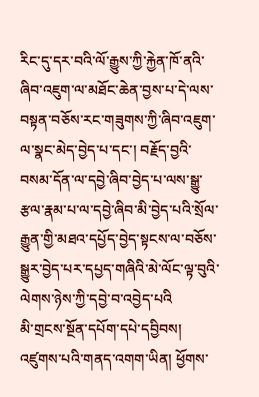རིང་དུ་དར་བའི་ལོ་རྒྱུས་ཀྱི་རྐྱེན་ཁོ་ནའི་ཞིབ་འཇུག་ལ་མཐོང་ཆེན་བྱས་པ་དེ་ལས་བསྟན་བཅོས་རང་གཟུགས་ཀྱི་ཞིབ་འཇུག་ལ་སྣང་མེད་བྱེད་པ་དང་། བརྗོད་བྱའི་བསམ་དོན་ལ་དབྱེ་ཞིབ་བྱེད་པ་ལས་སྒྱུ་རྩལ་རྣམ་པ་ལ་དབྱེ་ཞིབ་མི་བྱེད་པའི་སྲོལ་རྒྱུན་གྱི་མཐའ་དཔྱོད་བྱེད་སྟངས་ལ་བཅོས་སྒྱུར་བྱེད་པར་དཔྱད་གཞིའི་མེ་ལོང་ལྟ་བུའི་ལེགས་ཉེས་ཀྱི་དབྱེ་བ་འབྱེད་པའི
མི་གྲངས་སྔོན་དཔོག་དཔེ་དབྱིབས།
འཛུགས་པའི་གནད་འགག་ཡིན། ཕྱོགས་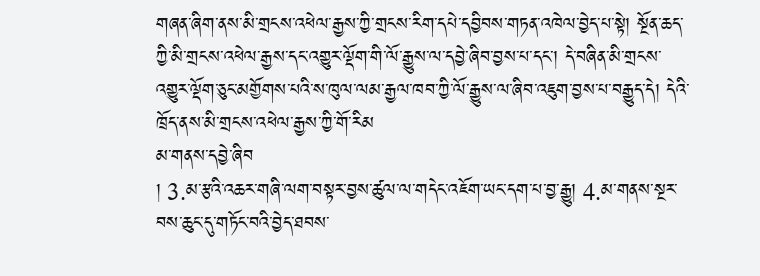གཞན་ཞིག་ནས་མི་གྲངས་འཕེལ་རྒྱས་ཀྱི་གྲངས་རིག་དཔེ་དབྱིབས་གཏན་འཁེལ་བྱེད་པ་སྟེ། སྔོན་ཆད་ཀྱི་མི་གྲངས་འཕེལ་རྒྱས་དང་འགྱུར་ལྡོག་གི་ལོ་རྒྱུས་ལ་དབྱེ་ཞིབ་བྱས་པ་དང་། དེ་བཞིན་མི་གྲངས་འགྱུར་ལྡོག་ཅུང་མགྱོགས་པའི་ས་ཁུལ་ལམ་རྒྱལ་ཁབ་ཀྱི་ལོ་རྒྱུས་ལ་ཞིབ་འཇུག་བྱས་པ་བརྒྱུད་དེ། དེའི་ཁྲོད་ནས་མི་གྲངས་འཕེལ་རྒྱས་ཀྱི་གོ་རིམ
མ་གནས་དབྱེ་ཞིབ
། 3.མ་རྩའི་འཆར་གཞི་ལག་བསྟར་བྱས་ཚུལ་ལ་གདེང་འཇོག་ཡང་དག་པ་བྱ་རྒྱུ། 4.མ་གནས་སྔར་བས་ཆུང་དུ་གཏོང་བའི་བྱེད་ཐབས་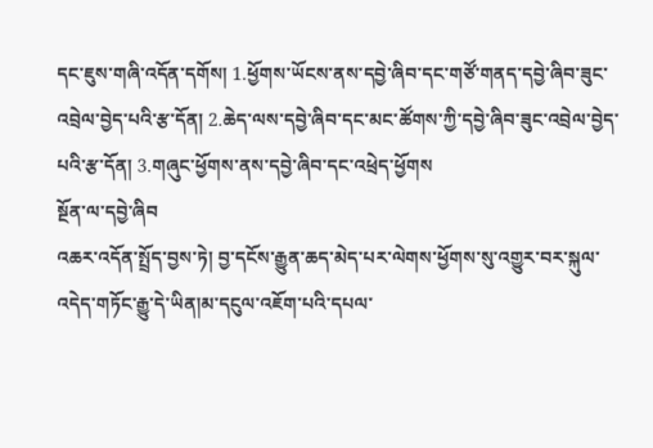དང་ཇུས་གཞི་འདོན་དགོས། 1.ཕྱོགས་ཡོངས་ནས་དབྱེ་ཞིབ་དང་གཙོ་གནད་དབྱེ་ཞིབ་ཟུང་འབྲེལ་བྱེད་པའི་རྩ་དོན། 2.ཆེད་ལས་དབྱེ་ཞིབ་དང་མང་ཚོགས་ཀྱི་དབྱེ་ཞིབ་ཟུང་འབྲེལ་བྱེད་པའི་རྩ་དོན། 3.གཞུང་ཕྱོགས་ནས་དབྱེ་ཞིབ་དང་འཕྲེད་ཕྱོགས
སྔོན་ལ་དབྱེ་ཞིབ
འཆར་འདོན་སྤྲོད་བྱས་ཏེ། བྱ་དངོས་རྒྱུན་ཆད་མེད་པར་ལེགས་ཕྱོགས་སུ་འགྱུར་བར་སྐུལ་འདེད་གཏོང་རྒྱུ་དེ་ཡིན།མ་དངུལ་འཇོག་པའི་དཔལ་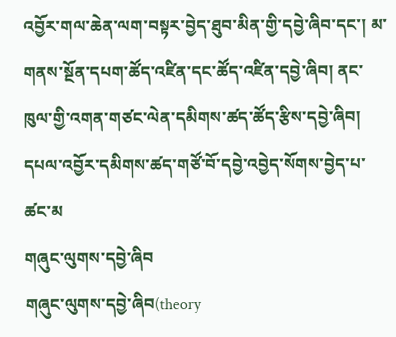འབྱོར་གལ་ཆེན་ལག་བསྟར་བྱེད་ཐུབ་མིན་གྱི་དབྱེ་ཞིབ་དང་། མ་གནས་སྔོན་དཔག་ཚོད་འཛིན་དང་ཚོད་འཛིན་དབྱེ་ཞིབ། ནང་ཁུལ་གྱི་འགན་གཙང་ལེན་དམིགས་ཚད་ཚོད་རྩིས་དབྱེ་ཞིབ། དཔལ་འབྱོར་དམིགས་ཚད་གཙོ་བོ་དབྱེ་འབྱེད་སོགས་བྱེད་པ་ཚང་མ
གཞུང་ལུགས་དབྱེ་ཞིབ
གཞུང་ལུགས་དབྱེ་ཞིབ(theory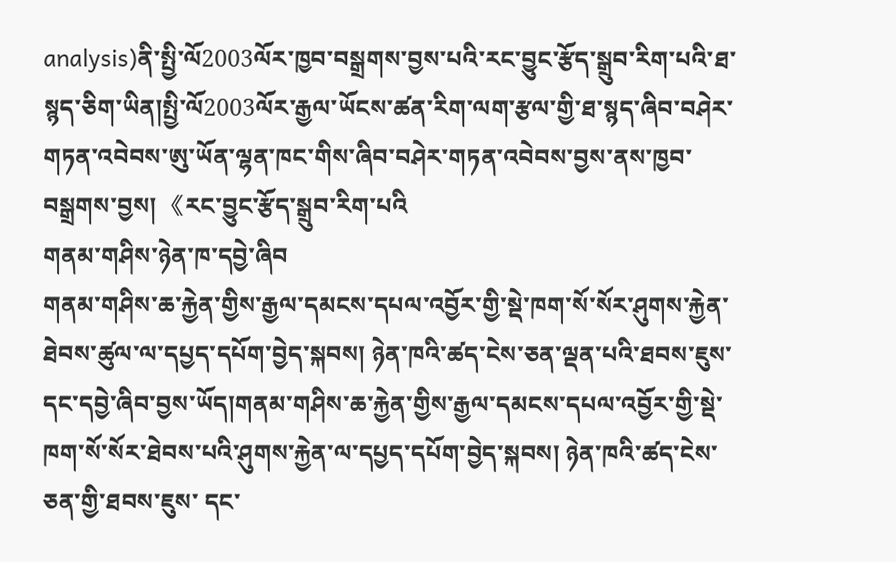analysis)ནི་སྤྱི་ལོ2003ལོར་ཁྱབ་བསྒྲགས་བྱས་པའི་རང་བྱུང་རྩོད་སྒྲུབ་རིག་པའི་ཐ་སྙད་ཅིག་ཡིན།སྤྱི་ལོ2003ལོར་རྒྱལ་ཡོངས་ཚན་རིག་ལག་རྩལ་གྱི་ཐ་སྙད་ཞིབ་བཤེར་གཏན་འབེབས་ཨུ་ཡོན་ལྷན་ཁང་གིས་ཞིབ་བཤེར་གཏན་འབེབས་བྱས་ནས་ཁྱབ་བསྒྲགས་བྱས། 《རང་བྱུང་རྩོད་སྒྲུབ་རིག་པའི
གནམ་གཤིས་ཉེན་ཁ་དབྱེ་ཞིབ
གནམ་གཤིས་ཆ་རྐྱེན་གྱིས་རྒྱལ་དམངས་དཔལ་འབྱོར་གྱི་སྡེ་ཁག་སོ་སོར་ཤུགས་རྐྱེན་ཐེབས་ཚུལ་ལ་དཔྱད་དཔོག་བྱེད་སྐབས། ཉེན་ཁའི་ཚད་ངེས་ཅན་ལྡན་པའི་ཐབས་ཇུས་དང་དབྱེ་ཞིབ་བྱས་ཡོད།གནམ་གཤིས་ཆ་རྐྱེན་གྱིས་རྒྱལ་དམངས་དཔལ་འབྱོར་གྱི་སྡེ་ཁག་སོ་སོར་ཐེབས་པའི་ཤུགས་རྐྱེན་ལ་དཔྱད་དཔོག་བྱེད་སྐབས། ཉེན་ཁའི་ཚད་ངེས་ཅན་གྱི་ཐབས་ཇུས་ དང་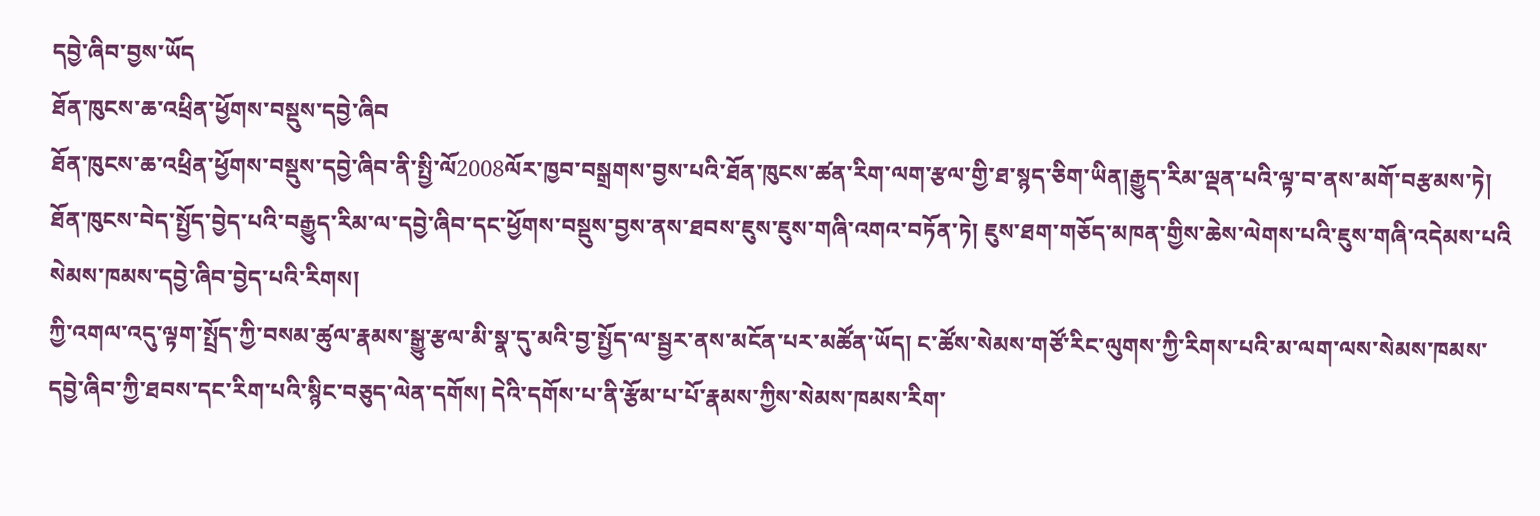དབྱེ་ཞིབ་བྱས་ཡོད
ཐོན་ཁུངས་ཆ་འཕྲིན་ཕྱོགས་བསྡུས་དབྱེ་ཞིབ
ཐོན་ཁུངས་ཆ་འཕྲིན་ཕྱོགས་བསྡུས་དབྱེ་ཞིབ་ནི་སྤྱི་ལོ2008ལོར་ཁྱབ་བསྒྲགས་བྱས་པའི་ཐོན་ཁུངས་ཚན་རིག་ལག་རྩལ་གྱི་ཐ་སྙད་ཅིག་ཡིན།རྒྱུད་རིམ་ལྡན་པའི་ལྟ་བ་ནས་མགོ་བརྩམས་ཏེ། ཐོན་ཁུངས་བེད་སྤྱོད་བྱེད་པའི་བརྒྱུད་རིམ་ལ་དབྱེ་ཞིབ་དང་ཕྱོགས་བསྡུས་བྱས་ནས་ཐབས་ཇུས་ཇུས་གཞི་འགའ་བཏོན་ཏེ། ཇུས་ཐག་གཅོད་མཁན་གྱིས་ཆེས་ལེགས་པའི་ཇུས་གཞི་འདེམས་པའི
སེམས་ཁམས་དབྱེ་ཞིབ་བྱེད་པའི་རིགས།
ཀྱི་འགལ་འདུ་ལྟག་སྤྲོད་ཀྱི་བསམ་ཚུལ་རྣམས་སྒྱུ་རྩལ་མི་སྣ་དུ་མའི་བྱ་སྤྱོད་ལ་སྦྱར་ནས་མངོན་པར་མཚོན་ཡོད། ང་ཚོས་སེམས་གཙོ་རིང་ལུགས་ཀྱི་རིགས་པའི་མ་ལག་ལས་སེམས་ཁམས་དབྱེ་ཞིབ་ཀྱི་ཐབས་དང་རིག་པའི་སྙིང་བཅུད་ལེན་དགོས། དེའི་དགོས་པ་ནི་རྩོམ་པ་པོ་རྣམས་ཀྱིས་སེམས་ཁམས་རིག་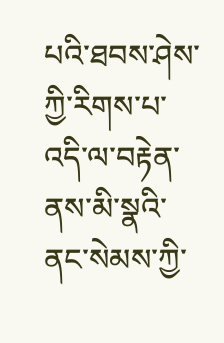པའི་ཐབས་ཤེས་ཀྱི་རིགས་པ་འདི་ལ་བརྟེན་ནས་མི་སྣའི་ནང་སེམས་ཀྱི་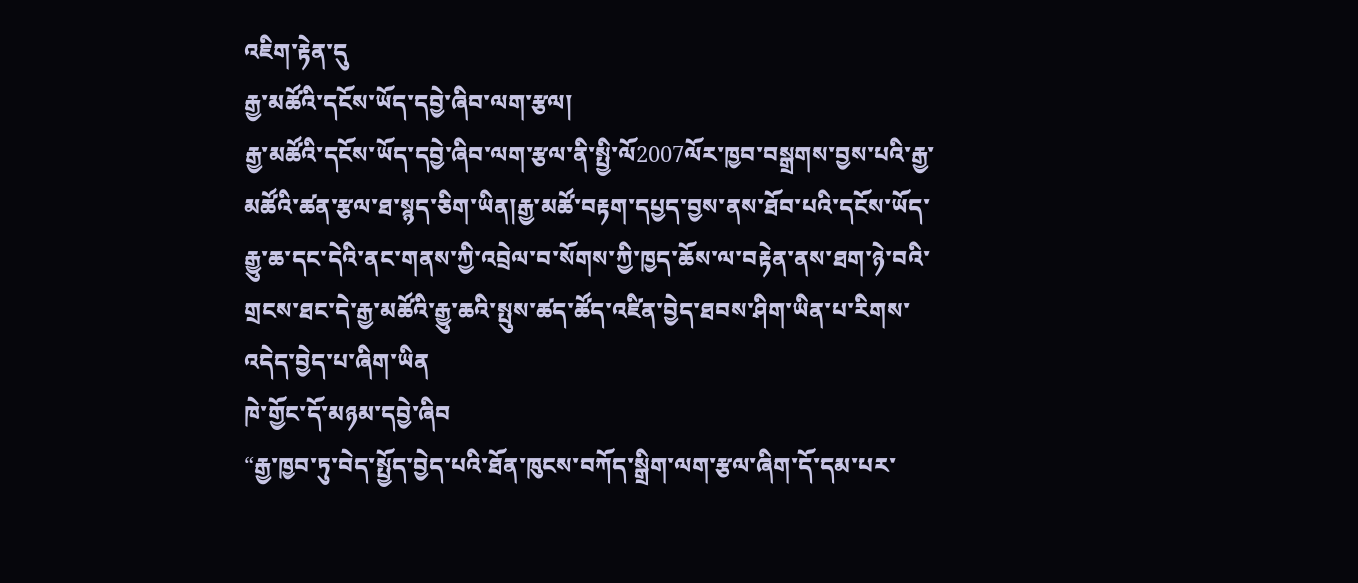འཇིག་རྟེན་དུ
རྒྱ་མཚོའི་དངོས་ཡོད་དབྱེ་ཞིབ་ལག་རྩལ།
རྒྱ་མཚོའི་དངོས་ཡོད་དབྱེ་ཞིབ་ལག་རྩལ་ནི་སྤྱི་ལོ2007ལོར་ཁྱབ་བསྒྲགས་བྱས་པའི་རྒྱ་མཚོའི་ཚན་རྩལ་ཐ་སྙད་ཅིག་ཡིན།རྒྱ་མཚོ་བརྟག་དཔྱད་བྱས་ནས་ཐོབ་པའི་དངོས་ཡོད་རྒྱུ་ཆ་དང་དེའི་ནང་གནས་ཀྱི་འབྲེལ་བ་སོགས་ཀྱི་ཁྱད་ཆོས་ལ་བརྟེན་ནས་ཐག་ཉེ་བའི་གྲངས་ཐང་དེ་རྒྱ་མཚོའི་རྒྱུ་ཆའི་སྤུས་ཚད་ཚོད་འཛིན་བྱེད་ཐབས་ཤིག་ཡིན་པ་རིགས་འདེད་བྱེད་པ་ཞིག་ཡིན
ཁེ་གྱོང་དོ་མཉམ་དབྱེ་ཞིབ
“རྒྱ་ཁྱབ་ཏུ་བེད་སྤྱོད་བྱེད་པའི་ཐོན་ཁུངས་བཀོད་སྒྲིག་ལག་རྩལ་ཞིག་དོ་དམ་པར་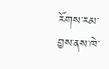རོགས་རམ་བྱས་ནས་ཁེ་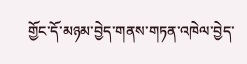གྱོང་དོ་མཉམ་བྱེད་གནས་གཏན་འཁེལ་བྱེད་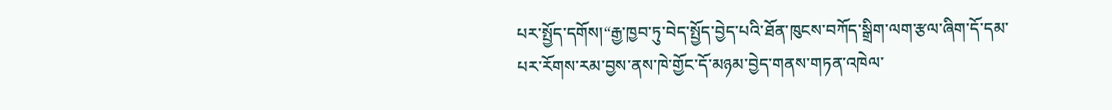པར་སྤྱོད་དགོས།“རྒྱ་ཁྱབ་ཏུ་བེད་སྤྱོད་བྱེད་པའི་ཐོན་ཁུངས་བཀོད་སྒྲིག་ལག་རྩལ་ཞིག་དོ་དམ་པར་རོགས་རམ་བྱས་ནས་ཁེ་གྱོང་དོ་མཉམ་བྱེད་གནས་གཏན་འཁེལ་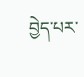བྱེད་པར་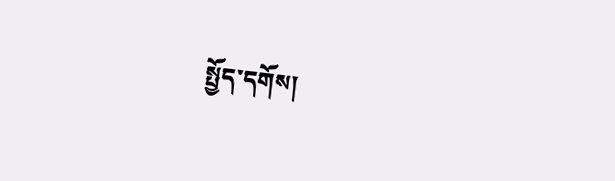སྤྱོད་དགོས།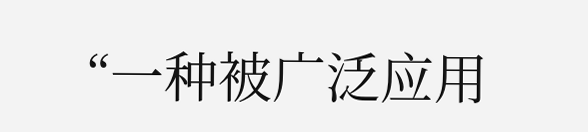“一种被广泛应用